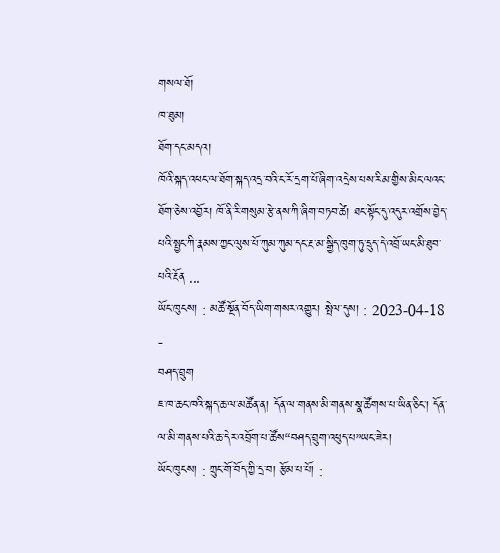གསལ་ཐོ།
ཁ་ཐུམ།
ཐོག་དང་མདའ།
ཁོའི་སྐད་འཕང་ལ་ཐོག་སྐད་འདྲ་བའི་ང་རོ་དྲག་པོ་ཞིག་འདྲེས་པས་རིམ་གྱིས་མིང་ལའང་ཐོག་ཅེས་འབྱོར། ཁོ་ནི་རི་གསུམ་རྩེ་ནས་ཀི་ཞིག་བཏབ་ཚེ། ཐང་སྟོང་དུ་འདུར་འགྲོས་བྱེད་པའི་སྤྱང་ཀི་རྣམས་ཀྱང་ལུས་པོ་ཀུམ་ཀུམ་དང་རྔ་མ་སྒྱིད་ཁུག་ཏུ་དྲུད་དེ་འབྲོ་ཡང་མི་ཐུབ་པའི་རྔོན ...
ཡོང་ཁུངས། : མཚོ་སྔོན་བོད་ཡིག་གསར་འགྱུར། སྤེལ་དུས། : 2023-04-18 -
བཤད་བྲུག
ཇ་ཁ་ཆང་ཁའི་སྐད་ཆ་ལ་མཚོན་ན། དོན་ལ་གནས་མི་གནས་སྣ་ཚོགས་པ་ཡིན་ཅིང་། དོན་ལ་མི་གནས་པའི་ཆ་དེར་འབྲོག་པ་ཚོས“བཤད་བྲུག་འཕུད་པ”ཡང་ཟེར།
ཡོང་ཁུངས། : ཀྲུང་གོ་བོད་ཀྱི་དྲ་བ། རྩོམ་པ་པོ། :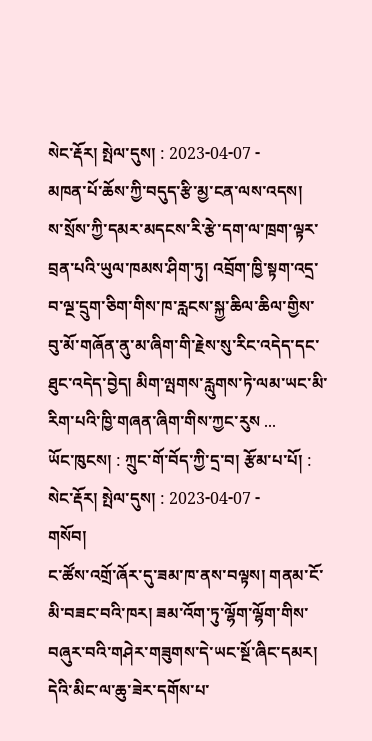སེང་རྡོར། སྤེལ་དུས། : 2023-04-07 -
མཁན་པོ་ཆོས་ཀྱི་བདུད་རྩི་མྱ་ངན་ལས་འདས།
ས་སྲོས་ཀྱི་དམར་མདངས་རི་རྩེ་དག་ལ་ཁྲག་ལྟར་བྲན་པའི་ཡུལ་ཁམས་ཤིག་ཏུ། འབྲོག་ཁྱི་སྟག་འདྲ་བ་ལྔ་དྲུག་ཅིག་གིས་ཁ་རླངས་སྐྱ་ཆིལ་ཆིལ་གྱིས་བུ་མོ་གཞོན་ནུ་མ་ཞིག་གི་རྗེས་སུ་རིང་འདེད་དང་ཐུང་འདེད་བྱེད། མིག་ལྤགས་རླུགས་ཏེ་ལམ་ཡང་མི་རིག་པའི་ཁྱི་གཞན་ཞིག་གིས་ཀྱང་རུས ...
ཡོང་ཁུངས། : ཀྲུང་གོ་བོད་ཀྱི་དྲ་བ། རྩོམ་པ་པོ། : སེང་རྡོར། སྤེལ་དུས། : 2023-04-07 -
གསོབ།
ང་ཚོས་འགྲོ་ཞོར་དུ་ཟམ་ཁ་ནས་བལྟས། གནམ་ངོ་མི་བཟང་བའི་ཁར། ཟམ་འོག་ཏུ་ལྷོག་ལྷོག་གིས་བཞུར་བའི་གཤེར་གཟུགས་དེ་ཡང་སྔོ་ཞིང་དམར། དེའི་མིང་ལ་ཆུ་ཟེར་དགོས་པ་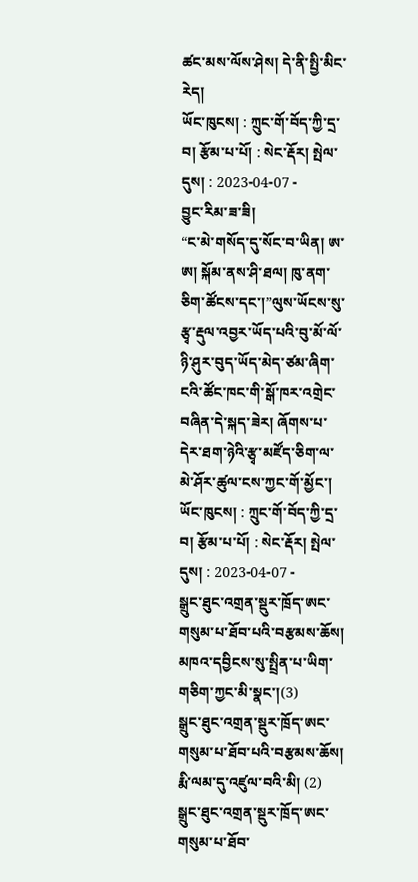ཚང་མས་ལོས་ཤེས། དེ་ནི་སྤྱི་མིང་རེད།
ཡོང་ཁུངས། : ཀྲུང་གོ་བོད་ཀྱི་དྲ་བ། རྩོམ་པ་པོ། : སེང་རྡོར། སྤེལ་དུས། : 2023-04-07 -
བྱུང་རིམ་ཟ་ཟི།
“ང་མེ་གསོད་དུ་སོང་བ་ཡིན། ཨ་ཨ། སྐོམ་ནས་ཤི་ཐལ། ཁུ་ནག་ཅིག་ཚོངས་དང་།”ལུས་ཡོངས་སུ་རྩྭ་རྡུལ་འབྱར་ཡོད་པའི་བུ་མོ་ལོ་ཉི་ཤུར་བུད་ཡོད་མེད་ཙམ་ཞིག་ངའི་ཚོང་ཁང་གི་སྒོ་ཁར་འགྲེང་བཞིན་དེ་སྐད་ཟེར། ཞོགས་པ་དེར་ཐག་ཉེའི་རྩྭ་མཛོད་ཅིག་ལ་མེ་ཤོར་ཚུལ་ངས་ཀྱང་གོ་མྱོང་།
ཡོང་ཁུངས། : ཀྲུང་གོ་བོད་ཀྱི་དྲ་བ། རྩོམ་པ་པོ། : སེང་རྡོར། སྤེལ་དུས། : 2023-04-07 -
སྒྲུང་ཐུང་འགྲན་སྡུར་ཁྲོད་ཨང་གསུམ་པ་ཐོབ་པའི་བརྩམས་ཆོས། མཁའ་དབྱིངས་སུ་སྤྲིན་པ་ཡིག་གཅིག་ཀྱང་མི་སྣང་།(3)
སྒྲུང་ཐུང་འགྲན་སྡུར་ཁྲོད་ཨང་གསུམ་པ་ཐོབ་པའི་བརྩམས་ཆོས། རྨི་ལམ་དུ་འཛུལ་བའི་མི། (2)
སྒྲུང་ཐུང་འགྲན་སྡུར་ཁྲོད་ཨང་གསུམ་པ་ཐོབ་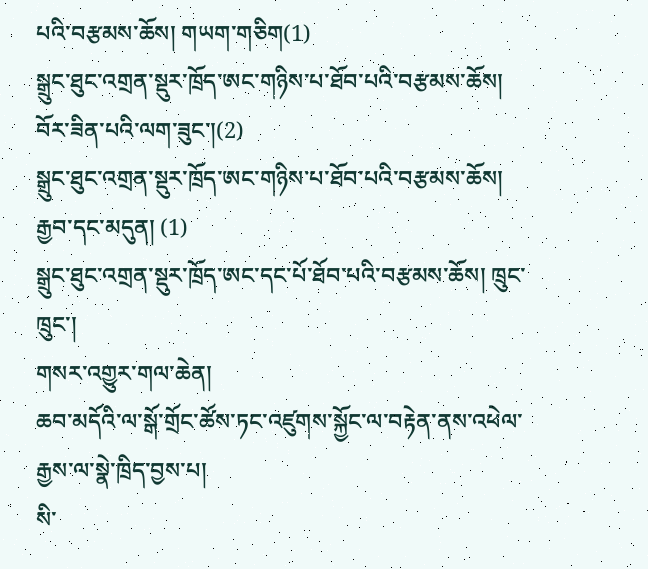པའི་བརྩམས་ཆོས། གཡག་གཅིག(1)
སྒྲུང་ཐུང་འགྲན་སྡུར་ཁྲོད་ཨང་གཉིས་པ་ཐོབ་པའི་བརྩམས་ཆོས། བོར་ཟིན་པའི་ལག་ཟུང་།(2)
སྒྲུང་ཐུང་འགྲན་སྡུར་ཁྲོད་ཨང་གཉིས་པ་ཐོབ་པའི་བརྩམས་ཆོས། རྒྱབ་དང་མདུན། (1)
སྒྲུང་ཐུང་འགྲན་སྡུར་ཁྲོད་ཨང་དང་པོ་ཐོབ་པའི་བརྩམས་ཆོས། ཁྲུང་ཁྲུང་།
གསར་འགྱུར་གལ་ཆེན།
ཆབ་མདོའི་ལ་སྒོ་གྲོང་ཚོས་ཏང་འཛུགས་སྐྱོང་ལ་བརྟེན་ནས་འཕེལ་རྒྱས་ལ་སྣེ་ཁྲིད་བྱས་པ།
སི་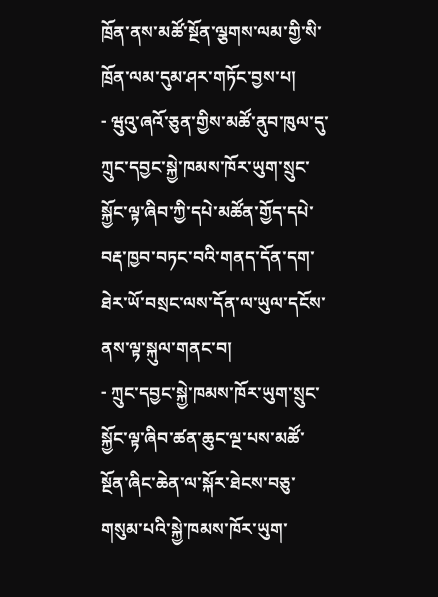ཁྲོན་ནས་མཚོ་སྔོན་ལྕགས་ལམ་གྱི་སི་ཁྲོན་ལམ་དུམ་ཤར་གཏོང་བྱས་པ།
- ཝུའུ་ཞའོ་ཅུན་གྱིས་མཚོ་ནུབ་ཁུལ་དུ་ཀྲུང་དབྱང་སྐྱེ་ཁམས་ཁོར་ཡུག་སྲུང་སྐྱོང་ལྟ་ཞིབ་ཀྱི་དཔེ་མཚོན་གྱོད་དཔེ་བརྡ་ཁྱབ་བཏང་བའི་གནད་དོན་དག་ཐེར་ཡོ་བསྲང་ལས་དོན་ལ་ཡུལ་དངོས་ནས་ལྟ་སྐུལ་གནང་བ།
- ཀྲུང་དབྱང་སྐྱེ་ཁམས་ཁོར་ཡུག་སྲུང་སྐྱོང་ལྟ་ཞིབ་ཚན་ཆུང་ལྔ་པས་མཚོ་སྔོན་ཞིང་ཆེན་ལ་སྐོར་ཐེངས་བཅུ་གསུམ་པའི་སྐྱེ་ཁམས་ཁོར་ཡུག་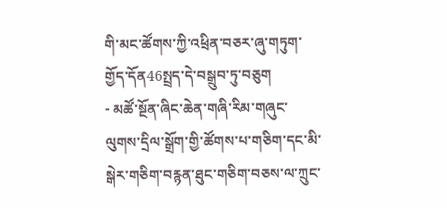གི་མང་ཚོགས་ཀྱི་འཕྲིན་བཅར་ཞུ་གཏུག་གྱོད་དོན46སྤྲད་དེ་བསྒྲུབ་ཏུ་བཅུག
- མཚོ་སྔོན་ཞིང་ཆེན་གཞི་རིམ་གཞུང་ལུགས་དྲིལ་སྒྲོག་གྱི་ཚོགས་པ་གཅིག་དང་མི་སྒེར་གཅིག་བརྙན་ཐུང་གཅིག་བཅས་ལ་ཀྲུང་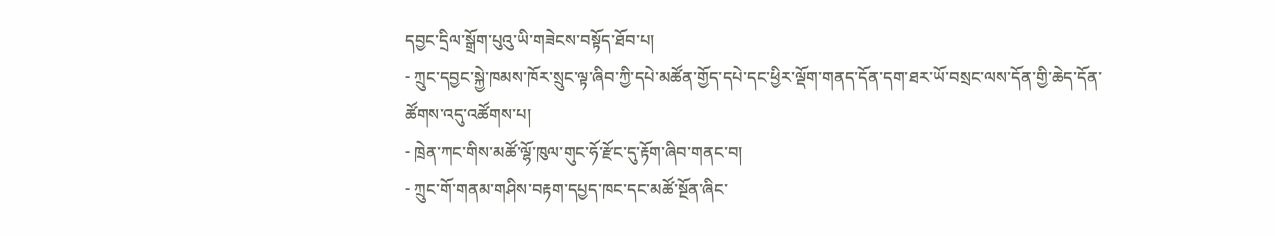དབྱང་དྲིལ་སྒྲོག་པུའུ་ཡི་གཟེངས་བསྟོད་ཐོབ་པ།
- ཀྲུང་དབྱང་སྐྱེ་ཁམས་ཁོར་སྲུང་ལྟ་ཞིབ་ཀྱི་དཔེ་མཚོན་གྱོད་དཔེ་དང་ཕྱིར་ལྡོག་གནད་དོན་དག་ཐར་ཡོ་བསྲང་ལས་དོན་གྱི་ཆེད་དོན་ཚོགས་འདུ་འཚོགས་པ།
- ཁྲེན་ཀང་གིས་མཚོ་ལྷོ་ཁུལ་གུང་ཧོ་རྫོང་དུ་རྟོག་ཞིབ་གནང་བ།
- ཀྲུང་གོ་གནམ་གཤིས་བརྟག་དཔྱད་ཁང་དང་མཚོ་སྔོན་ཞིང་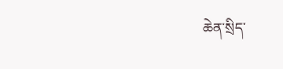ཆེན་སྲིད་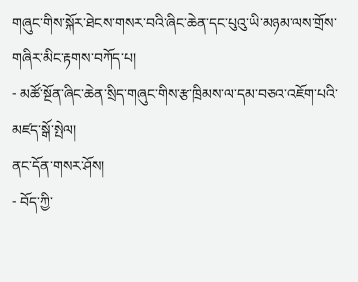གཞུང་གིས་སྐོར་ཐེངས་གསར་བའི་ཞིང་ཆེན་དང་པུའུ་ཡི་མཉམ་ལས་གྲོས་གཞིར་མིང་རྟགས་བཀོད་པ།
- མཚོ་སྔོན་ཞིང་ཆེན་སྲིད་གཞུང་གིས་རྩ་ཁྲིམས་ལ་དམ་བཅའ་འཇོག་པའི་མཛད་སྒོ་སྤེལ།
ནང་དོན་གསར་ཤོས།
- བོད་ཀྱི་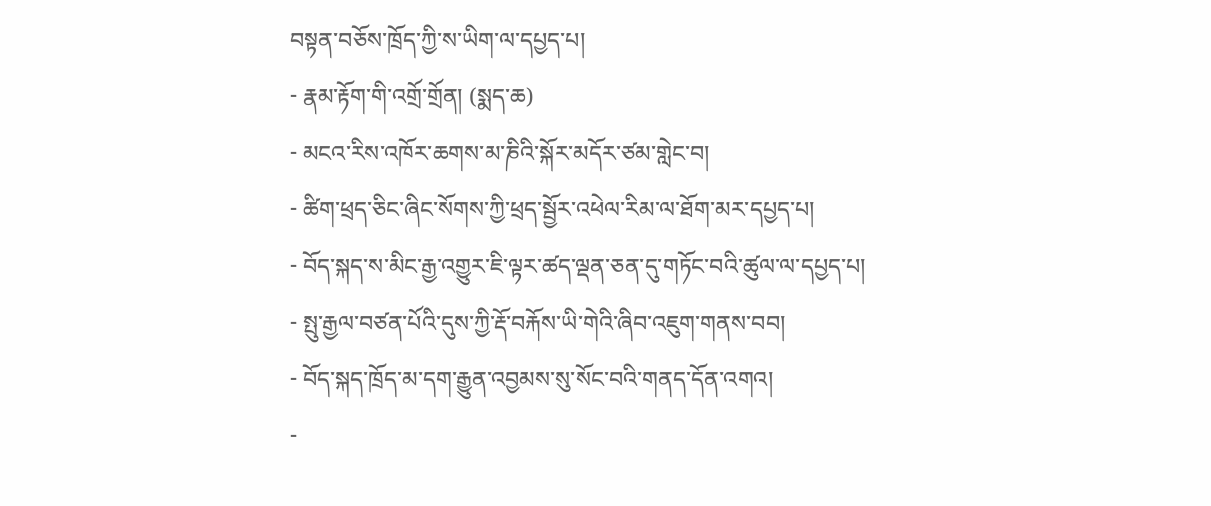བསྟན་བཅོས་ཁྲོད་ཀྱི་ས་ཡིག་ལ་དཔྱད་པ།
- རྣམ་རྟོག་གི་འགྲོ་གྲོན། (སྨད་ཆ)
- མངའ་རིས་འཁོར་ཆགས་མ་ཎིའི་སྐོར་མདོར་ཙམ་གླེང་བ།
- ཚིག་ཕྲད་ཅིང་ཞིང་སོགས་ཀྱི་ཕྲད་སྦྱོར་འཕེལ་རིམ་ལ་ཐོག་མར་དཔྱད་པ།
- བོད་སྐད་ས་མིང་རྒྱ་འགྱུར་ཇི་ལྟར་ཚད་ལྡན་ཅན་དུ་གཏོང་བའི་ཚུལ་ལ་དཔྱད་པ།
- སྤུ་རྒྱལ་བཙན་པོའི་དུས་ཀྱི་རྡོ་བརྐོས་ཡི་གེའི་ཞིབ་འཇུག་གནས་བབ།
- བོད་སྐད་ཁྲོད་མ་དག་རྒྱུན་འབྱམས་སུ་སོང་བའི་གནད་དོན་འགའ།
-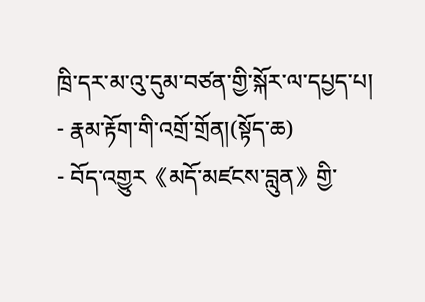ཁྲི་དར་མ་འུ་དུམ་བཙན་གྱི་སྐོར་ལ་དཔྱད་པ།
- རྣམ་རྟོག་གི་འགྲོ་གྲོན།(སྟོད་ཆ)
- བོད་འགྱུར《མདོ་མཛངས་བླུན》གྱི་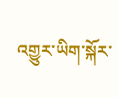འགྱུར་ཡིག་སྐོར་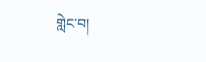གླེང་བ།